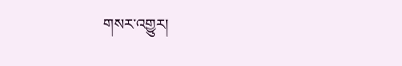གསར་འགྱུར།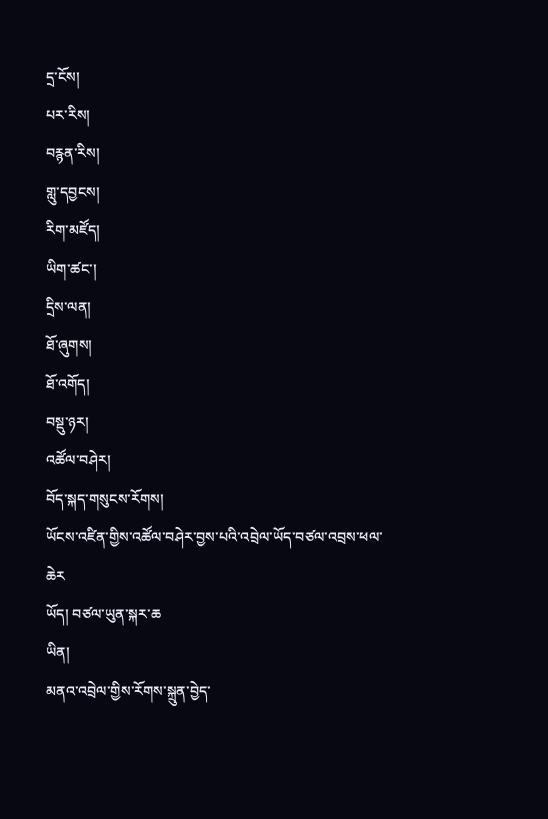དྲ་ངོས།
པར་རིས།
བརྙན་རིས།
གླུ་དབྱངས།
རིག་མཛོད།
ཡིག་ཚང་།
དྲིས་ལན།
ཐོ་ཞུགས།
ཐོ་འགོད།
བསྡུ་ཉར།
འཚོལ་བཤེར།
བོད་སྐད་གསུངས་རོགས།
ཡོངས་འཛིན་གྱིས་འཚོལ་བཤེར་བྱས་པའི་འབྲེལ་ཡོད་བཙལ་འབྲས་ཕལ་ཆེར
ཡོད། བཙལ་ཡུན་སྐར་ཆ
ཡིན།
མནའ་འབྲེལ་གྱིས་རོགས་སྐྲུན་བྱེད་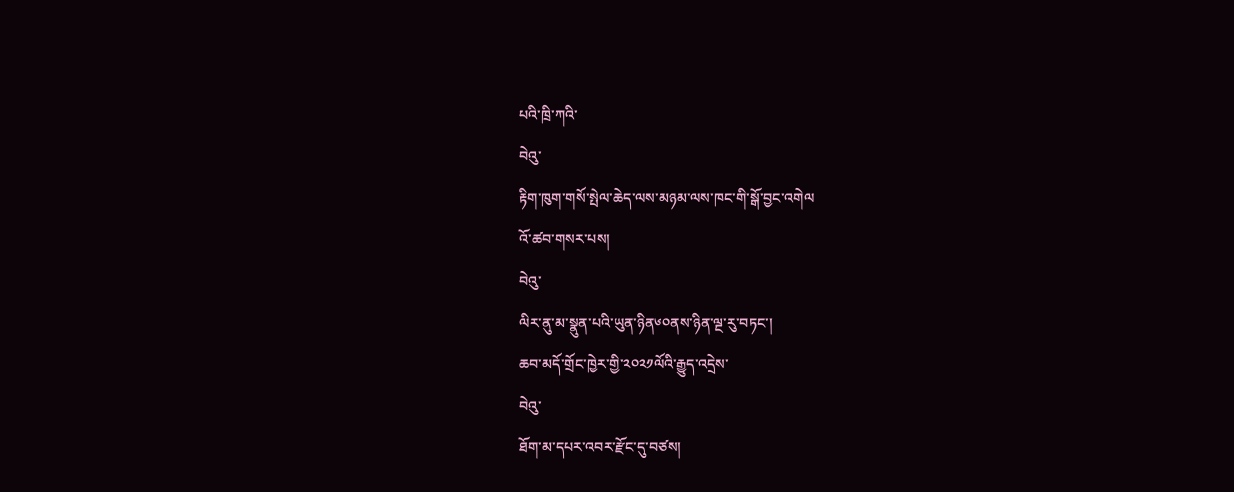པའི་ཁྲི་ཀའི་
བེའུ་
རྟིག་ཁུག་གསོ་སྤེལ་ཆེད་ལས་མཉམ་ལས་ཁང་གི་སྒོ་བྱང་འགེལ
འོ་ཚབ་གསར་པས།
བེའུ་
ལིར་ནུ་མ་སྣུན་པའི་ཡུན་ཉིན༦༠ནས་ཉིན་ལྔ་རུ་བཏང་།
ཆབ་མདོ་གྲོང་ཁྱེར་གྱི་༢༠༢༡ལོའི་རྒྱུད་འདྲེས་
བེའུ་
ཐོག་མ་དཔར་འབར་རྫོང་དུ་བཙས།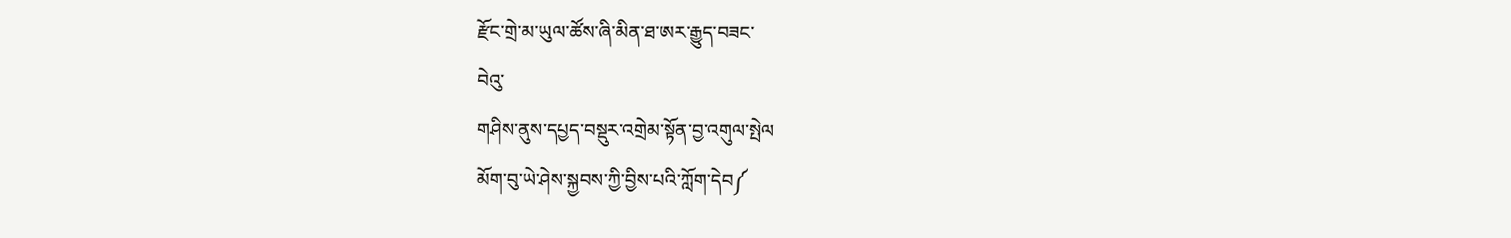རྫོང་གྲེ་མ་ཡུལ་ཚོས་ཞི་མིན་ཐ་ཨར་རྒྱུད་བཟང་
བེའུ་
གཤིས་ནུས་དཔྱད་བསྡུར་འགྲེམ་སྟོན་བྱ་འགུལ་སྤེལ
མོག་བུ་ཡེ་ཤེས་སྐྱབས་ཀྱི་བྱིས་པའི་ཀློག་དེབ༼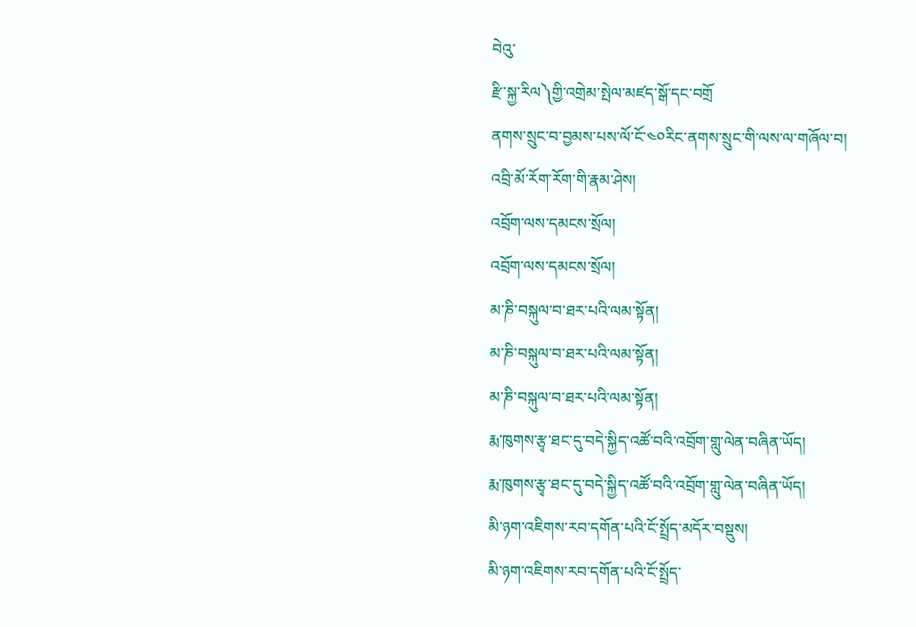བེའུ་
རྫི་སྐྱ་རིལ༽གྱི་འགྲེམ་སྤེལ་མཛད་སྒོ་དང་བགྲོ
ནགས་སྲུང་བ་བྱམས་པས་ལོ་ངོ་༤༠རིང་ནགས་སྲུང་གི་ལས་ལ་གཞོལ་བ།
འབྲི་མོ་རོག་རོག་གི་རྣམ་ཤེས།
འབྲོག་ལས་དམངས་སྲོལ།
འབྲོག་ལས་དམངས་སྲོལ།
མ་ཎི་བསྐུལ་བ་ཐར་པའི་ལམ་སྟོན།
མ་ཎི་བསྐུལ་བ་ཐར་པའི་ལམ་སྟོན།
མ་ཎི་བསྐུལ་བ་ཐར་པའི་ལམ་སྟོན།
རྨ་ཁུགས་རྩྭ་ཐང་དུ་བདེ་སྐྱིད་འཚོ་བའི་འབྲོག་གླུ་ལེན་བཞིན་ཡོད།
རྨ་ཁུགས་རྩྭ་ཐང་དུ་བདེ་སྐྱིད་འཚོ་བའི་འབྲོག་གླུ་ལེན་བཞིན་ཡོད།
མི་ཉག་འཇིགས་རབ་དགོན་པའི་ངོ་སྤྲོད་མདོར་བསྡུས།
མི་ཉག་འཇིགས་རབ་དགོན་པའི་ངོ་སྤྲོད་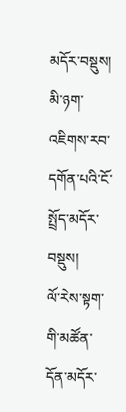མདོར་བསྡུས།
མི་ཉག་འཇིགས་རབ་དགོན་པའི་ངོ་སྤྲོད་མདོར་བསྡུས།
ལོ་རེས་སྟག་གི་མཚོན་དོན་མདོར་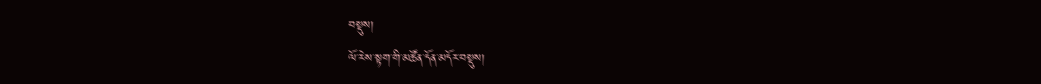བསྡུས།
ལོ་རེས་སྟག་གི་མཚོན་དོན་མདོར་བསྡུས།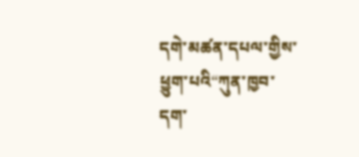དགེ་མཚན་དཔལ་གྱིས་ཕྱུག་པའི“ཀུན་ཁྱབ་དག་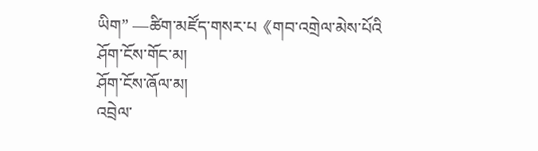ཡིག” —ཚིག་མཛོད་གསར་པ《གབ་འགྲེལ་མེས་པོའི
ཤོག་ངོས་གོང་མ།
ཤོག་ངོས་ཞོལ་མ།
འབྲེལ་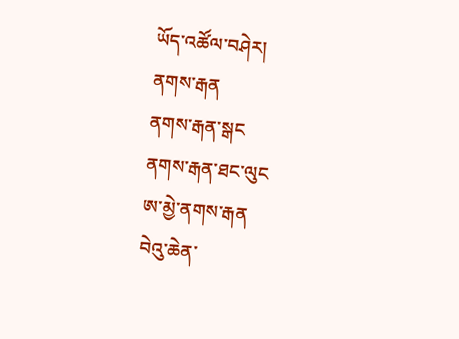ཡོད་འཚོལ་བཤེར།
ནགས་རྒན
ནགས་རྒན་སྒང
ནགས་རྒན་ཐང་ལུང
ཨ་མྱེ་ནགས་རྒན
བེའུ་ཆེན་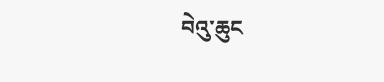བེའུ་ཆུང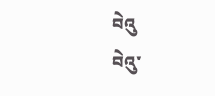བེའུ
བེའུ་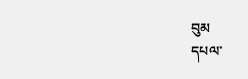བུམ
དཔལ་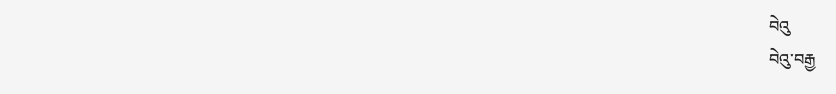བེའུ
བེའུ་བརྒྱ